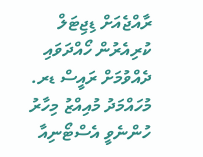ރާއްޖެއަށް ޑިޖިޓަލް ކުރިއެރުން ހޯއްދަވައި ދެއްވުމަށް ރައީސް ޑރ. މުހައްމަދު މުއިއްޒު މިހާރު ހުންނެވީ އެސްޓޯނިއާ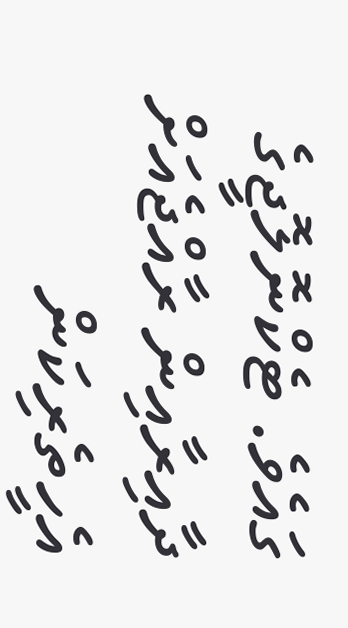ގައެވެ. ޓެކްނޮލޮޖީގެ ދާއިރާއިން ރާއްޖެއަށް އެހީތެރިކަން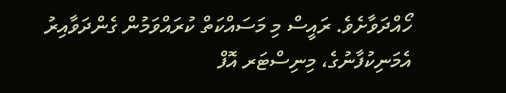ހޯއްދަވާށެވެ. ރައީސް މި މަސައްކަތް ކުރައްވަމުން ގެންދަވާއިރު އެމަނިކުފާނުގެ، މިނިސްޓަރ އޮފް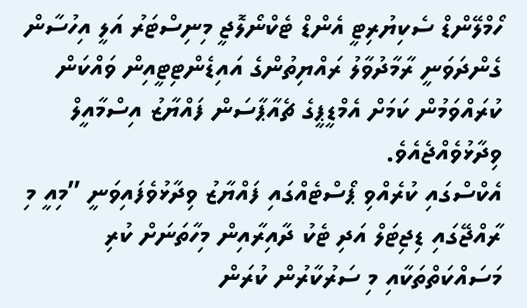ހޯމްލޭންޑް ސެކިޔުރިޓީ އެންޑް ޓެކްނޯލޮޖީ މިނިސްޓަރު އަލީ އިހުސާން ގެންދަވަނީ ރާމާދުވާލު ރައްޔިތުންގެ އައިޑެންޓިޓީއިން ވައްކަން ކުރައްވަމުން ކަމަށް އެމްޑީޕީގެ ޗެއާޕާސަން ފައްޔާޒު އިސްމާއީލް ވިދާޅުވެއްޖެއެވެ.
އެކްސްގައި ކުރެއްވި ޕޯސްޓެއްގައި ފައްޔާޒު ވިދާޅުވެފައިވަނީ ”މިއީ މި ރާއްޖޭގައި ޑިޖިޓަލް އަދި ޓެކު ދާއިރާއިން މިހާތަނަށް ކުރި މަސައްކަތްތަކާއި މި ސަރުކާރުން ކުރަން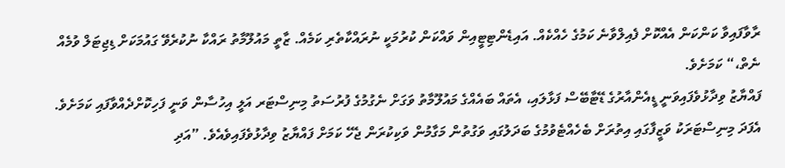ރާވާފައިވާ ކަންކަން އެއްކޮށް ފެއިލްވާނެ ކަމުގެ ހެއްކެއް. އައިޑެންޓިޓީއިން ވައްކަން ކުރުމަކީ ނުރައްކާތެރި ކަމެއް. ޒާތީ މައުލޫމާތު ރައްކާ ނުކުރެވޭ ގައުމަކަށް ޑިޖިޓަލް ވުމެއް ނެތް،“ ކަމަށެވެ.
ފައްޔާޒު ވިދާޅުވެފައިވަނީ ޑީއެންއާރުގެ ޑޭޓާބޭސް ފަޅާލައި، އެތައް ބައެއްގެ މައުލޫމާތު ވަގަށް ނެގުމުގެ ފުރުސަތު މިނިސްޓަރ އަލީ އިހުސާން ވަނީ ފަހިކޮށްދެއްވާފައި ކަމަށެވެ. އެފަދަ މިނިސްޓަރަކު ވަޒީފާގައި އިތުރަށް ބެހެއްޓެވުމުގެ ބަދަލުގައި ވަގުތުން މަގާމުން ވަކިކުރަން ޖެހޭ ކަމަށް ފައްޔާޒު ވިދާޅުވެފައިވެއެވެ. ”އަދި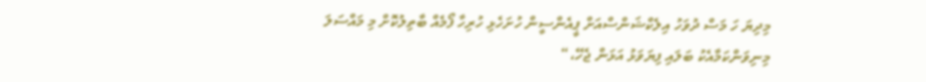މިދިޔަ ހަ މަސް ދުވަހު އިލެކްޝަންސްއަށް ޕީއެންސީން ހުށަހެޅި ހުރިހާ ފޯމެއް ބާތިލުކޮށް މި މައްސަލަ މިނިވަންކަމާއެކު ބަލައި ފިޔަވަޅު އަޅަން ޖެހޭ،“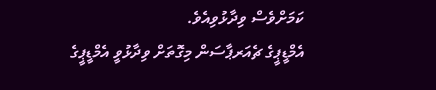ކަމަށްވެސް ވިދާޅުވިއެވެ.
އެމްޑީޕީގެ ޗެއަރޕާސަން މިގޮތަށް ވިދާޅުވީ އެމްޑީޕީގެ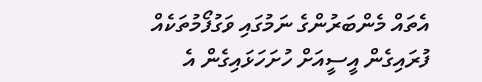އެތައް މެންބަރުންގެ ނަމުގައި ވަގުފޯމުތަކެއް ފުރައިގެން އީސީއަށް ހުށަހަޅައިގެން އެ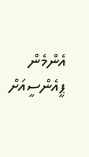އެންމެން ޕީއެންސީއަށް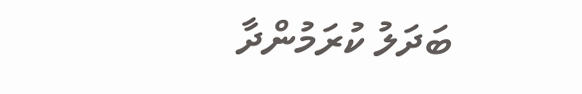ބަދަލު ކުރަމުންދާ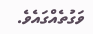ވަގުތެއްގައެވެ.